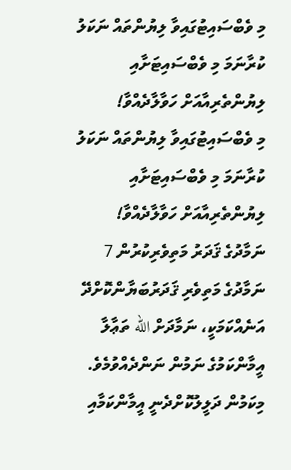މި ވެބްސައިޓުގައިވާ ލިޔުންތައް ނަކަލު ކުރާނަމަ މި ވެބްސައިޓަށާއި ލިޔުންތެރިއާއަށް ހަވާލާދެއްވާ!
މި ވެބްސައިޓުގައިވާ ލިޔުންތައް ނަކަލު ކުރާނަމަ މި ވެބްސައިޓަށާއި ލިޔުންތެރިއާއަށް ހަވާލާދެއްވާ!
ނަމާދުގެ ޤަދަރު މަތިވެރިކުރުން 7
ނަމާދުގެ މަތިވެރި ޤަދަރުބަޔާންކޮށްދޭ އަނެއްކަމަކީ، ނަމާދަށް الله ތަޢާލާ އީމާންކަމުގެ ނަމުން ނަންދެއްވުމެވެ. މިކަމުން ދަލީލުކޮށްދެނީ އީމާންކަމާއި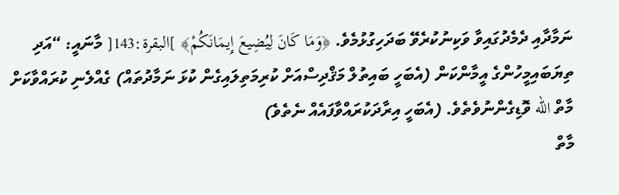ނަމާދާއި ދެމެދުގައިވާ ވަކިނުކުރެވޭ ބަދަހިގުޅުމެވެ. ﴿وَمَا كَانَ لِيُضِيعَ إِيمَانَكُمْ﴾ ]البقرة:143[ މާނައީ: “އަދި ތިޔަބައިމީހުންގެ އީމާންކަން (އެބަހީ ބައިތުލް މަޤްދިސްއަށް ކުރިމަތިލައިގެން ކުޅަ ނަމާދުތައް) ގެއްލެނި ކުރައްވާކަށް މާތް الله ވޮޑިގެންނުވެތެވެ. (އެބަހީ އިރާދަކުރައްވާފައެއް ނެތެވެ)
މާތް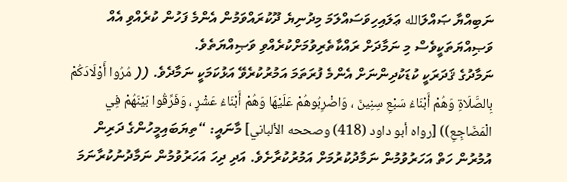ނަބިއްޔާ ޞައްލަالله ޢަލައިހިވަސައްލަމަ މިދުނިޔެ ދޫކުރައްވަމުން އެންމެ ފަހުން ކުރެއްވި އެއް ވަޞިއްޔަތަކީވެސް މި ނަމާދަށް ރައްކާތެރިވުމަށްކުރެއްވި ވަޞިއްޔަތެވެ.
ނަމާދުގެ ޤަދަރަކީ ކުޑަކުދިންނަށް އެންމެ ފުރަތަމަ އަމުރުކުރެވޭ އަޅުކަމަކީ ނަމާދެވެ. (( مُرُوا أَوْلَادَكُمْ بِالصَّلَاةِ وَهُمْ أَبْنَاءُ سَبْعِ سِنِينَ ، وَاضْرِبُوهُمْ عَلَيْهَا وَهُمْ أَبْنَاءُ عَشْرٍ ، وَفَرِّقُوا بَيْنَهُمْ فِي الْمَضَاجِعِ)) [رواه أبو داود (418) وصححه الألباني] މާނައީ: “ތިޔަބައިމީހުންގެ ދަރިން އުމުރުން ހަތް އަހަރުވުމުން ނަމާދުކުރުމަށް އަމުރުކުރާށެވެ. އަދި ދިހަ އަހަރުވުމުން ނަމާދުނުކުރާނަމަ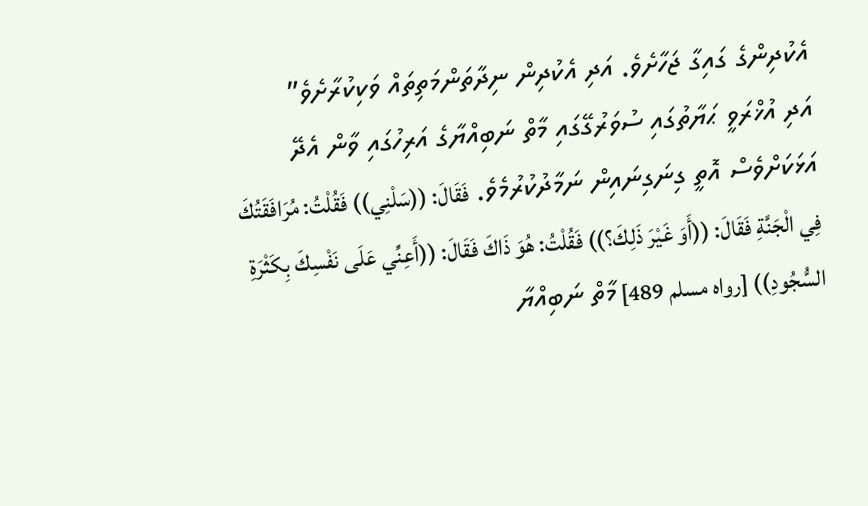އެކުދިންގެ ގައިގާ ޖަހާށެވެ. އަދި އެކުދިން ނިދާތަންމަތިތައް ވަކިކުރާށެވެ”
އަދި އުޚްރަވީ ޙަޔާތުގައި ސުވަރުގޭގައި މާތް ނަބިއްޔާގެ އަރިހުގައި ވާން އެދޭ އަޅަކަށްވެސް އޮތީ ގިނަގިނައިން ނަމާދުކުރުމެވެ. فَقَالَ: ((سَلْنِي)) فَقُلْتُ: مُرَافَقَتُكَ فِي الْجَنَّةِ فَقَالَ: ((أَوَ غَيْرَ ذَلِكَ؟)) فَقُلْتُ: هُوَ ذَاكَ فَقَالَ: ((أَعِنِّي عَلَى نَفْسِكَ بِكَثْرَةِ السُّجُودِ)) [رواه مسلم 489] މާތް ނަބިއްޔާ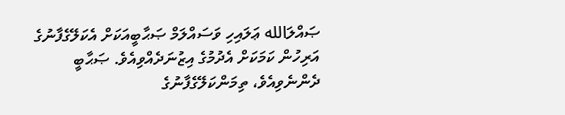ޞައްލަالله ޢަލައިހި ވަސައްލަމް ޞަޙާބީއަކަށް އެކަލޭގެފާނުގެ އަރިހުން ކަމަކަށް އެދުމުގެ އިޒުނަދެއްވިއެވެ. ޞަޙާބީ ދެންނެވިއެވެ، ތިމަންކަލޭގެފާނުގެ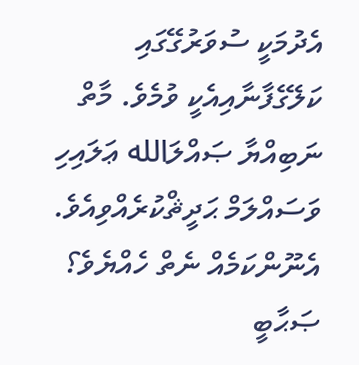އެދުމަކީ ސުވަރުގޭގައި ކަލޭގެފާނާއިއެކީ ވުމެވެ. މާތް ނަބިއްޔާ ޞައްލަالله ޢަލައިހި ވަސައްލަމް ޙަދީޘްކުރެއްވިއެވެ. އެނޫންކަމެއް ނެތް ހެއްޔެވެ؟ ޞަޙާބީ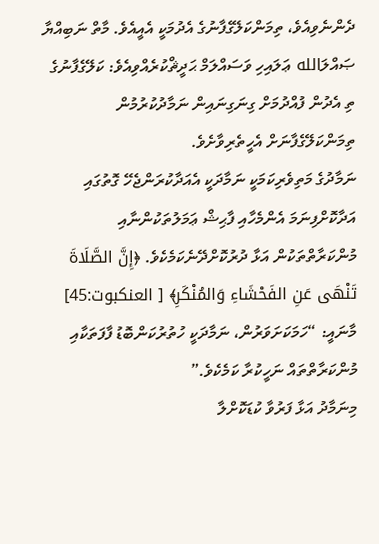ދެންނެވިއެވެ، ތިމަންކަލޭގެފާނުގެ އެދުމަކީ އެއީއެވެ. މާތް ނަބިއްޔާ ޞައްލަالله ޢަލައިހި ވަސައްލަމް ޙަދީޘްކުރެއްވިއެވެ: ކަލޭގެފާނުގެ ތި އެދުން ފުއްދުމަށް ގިނަގިނައިން ނަމާދުކުރުމުން ތިމަންކަލޭގެފާނަށް އެހީތެރިވާށެވެ.
ނަމާދުގެ މަތިވެރިކަމަކީ ނަމާދަކީ އެއަދާކުރަންޖެހޭ ގޮތުގައި އަދާކޮށްފިނަމަ އެންމެހާއި ފާޙިޝް ޢަމަލުތަކުންނާއި މުންކަރާތްތަކުން އަޅާ ދުރުކޮށްދޭނެކަމެކެވެ. ﴿إِنَّ الصَّلَاةَ تَنْهَى عَنِ الفَحْشَاءِ وَالمُنْكَرِ﴾ [ العنكبوت:45] މާނައީ: “ހަމަކަށަވަރުން، ނަމާދަކީ ހުތުރުކަންބޮޑު ފާފަތަކާއި މުންކަރާތްތައް ނަހީކުރާ ކަމެކެވެ.”
މިނަމާދު އަޅާ ފަރުވާ ކުޑަކޮށްލާ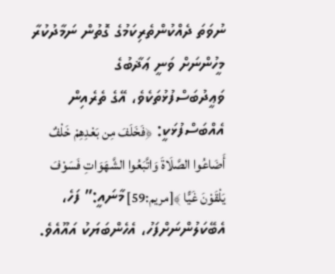ނުވަތަ ދެއްކުންތެރިކަމުގެ ގޮތުން ނަމާދުކުރާ މީހުންނަށް ވަނީ ޢަޛާބުގެ ވަޢީދުބަސްފުޅުތަކެވެ، އޭގެ ތެރެއިން އެއްބަސްފުޅަކީ: ﴿فَخَلَفَ مِن بَعْدِهِمْ خَلْفٌ أَضَاعُوا الصَّلَاةَ وَاتَّبَعُوا الشَّهَوَاتِ فَسَوْفَ يَلْقَوْنَ غَيًّا ﴾[مريم:59] މާނައީ:” ފަހެ، އެބޭކަލުންނަށްފަހު، އެހެންބަޔަކު އައޫއެވެ.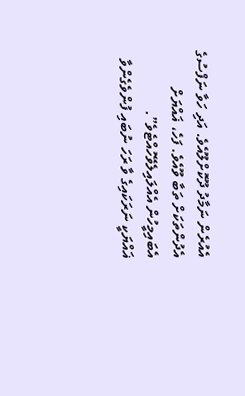އެއުރެން ނަމާދު ދޫކޮށްލޫއެވެ. އަދި ހަވާ ނަފްސުގެ އެދުންތަކަށް ތަބާ ވޫއެވެ. ފަހެ، ޣައްޔަށް އެބައިމީހުން އެއްލައިލެވޭހުއްޓެވެ”.
ޣައްޔަކީ ނަރަކައިގެ ވާ ރަހަ ނުބައި ފުންވެގެންވާ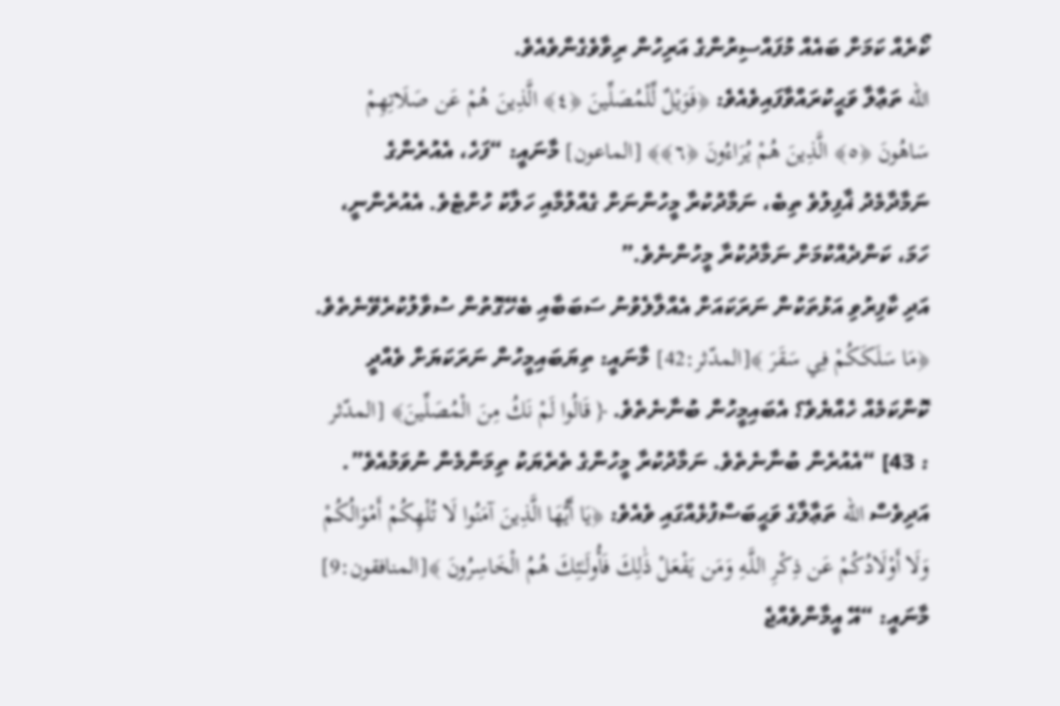ކޯރެއް ކަމަށް ބައެއް މުފައްސިރުންގެ އަރިހުން ރިވާވެގެންވެއެވެ.
الله ތަޢާލާ ވަޙީކުރައްވާފައިވެއެވެ: ﴿فَوَيْلٌ لِّلْمُصَلِّينَ ﴿٤﴾ الَّذِينَ هُمْ عَن صَلَاتِهِمْ سَاهُونَ ﴿٥﴾ الَّذِينَ هُمْ يُرَاءُونَ ﴿٦﴾﴾ [الماعون] މާނައީ: “ފަހެ، އެއުރެންގެ ނަމާދާމެދު ޣާފިލުވެ ތިބެ، ނަމާދުކުރާ މީހުންނަށް ގެއްލުމާއި ހަލާކު ހުށްޓެވެ. އެއުރެންނީ، ހަމަ، ކަންދެއްކުމަށް ނަމާދުކުރާ މީހުންނެވެ.”
އަދި ކާފިރުވި އަޅުތަކުން ނަރަކައަށް އެއްލާލެވުނު ސަބަބާއި ބެހޭގޮތުން ސުވާލުކުރެވޭނެތެވެ. ﴿مَا سَلَكَكُمْ فِي سَقَرَ ﴾[المدّثر:42] މާނައީ: ތިޔަބައިމީހުން ނަރަކަޔަށް ވެއްދީ ކޮންކަމެއް ހެއްޔެވެ؟ އެބައިމީހުން ބުނާނެތެވެ. ﴿ قَالُوا لَمْ نَكُ مِنَ الْمُصَلِّينَ﴾ [المدّثر : 43] “އެއުރެން ބުނާނެތެވެ. ނަމާދުކުރާ މީހުންގެ ތެރެޔަކު ތިމަންމެން ނުވަމުއެވެ”.
އަދިވެސް الله ތަޢާލާގެ ވަޙީބަސްފުޅެއްގައި ވެއެވެ: ﴿يَا أَيُّهَا الَّذِينَ آمَنُوا لَا تُلْهِكُمْ أَمْوَالُكُمْ وَلَا أَوْلَادُكُمْ عَن ذِكْرِ اللَّـهِ وَمَن يَفْعَلْ ذَٰلِكَ فَأُولَـٰئِكَ هُمُ الْخَاسِرُونَ ﴾[المنافقون:9] މާނައީ: “އޭ އީމާންވެއްޖެ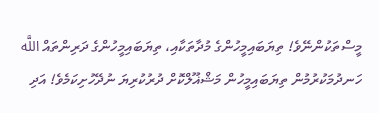މީސްތަކުންނޭވެ! ތިޔަބައިމީހުންގެ މުދާތަކާއި، ތިޔަބައިމީހުންގެ ދަރިންތައް اللَّه ހަނދުމަކުރުމުން ތިޔަބައިމީހުން މަޝްޣޫލްކޮށް ދުރުކުރިޔަ ނުދޭހުށިކަމެވެ! އަދި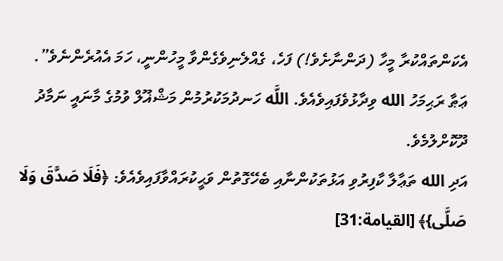އެކަންތައްކުރާ މީހާ (ދަންނާށެވެ!) ފަހެ، ގެއްލެނިވެގެންވާ މީހުންނީ، ހަމަ އެއުރެންނެވެ”.
ޢަޠާ ރަޙިމަހު الله ވިދާޅުވެފައިވެއެވެ. اللَّه ހަނދުމަކުރުމުން މަޝްޣޫލް ވުމުގެ މާނައީ ނަމާދު ދޫކޮށްލުމެވެ.
އަދި الله ތަޢާލާ ކާފިރުވި އަޅުތަކުންނާއި ބެހޭގޮތުން ވަޙީކުރައްވާފައިވެއެވެ: ﴿فَلَا صَدَّقَ وَلَا صَلَّى}﴾ [القيامة:31]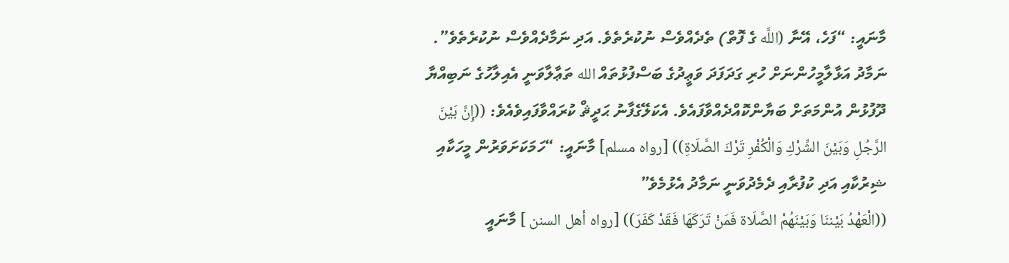މާނައީ: “ފަހެ، އޭނާ (اللَّه ގެ ފޮތް) ތެދެއްވެސް ނުކުރެތެވެ. އަދި ނަމާދެއްވެސް ނުކުރެތެވެ”.
ނަމާދު އަޅާލާމީހުންނަށް ހުރި ގަދަފަދަ ވަޢީދުގެ ބަސްފުޅުތައް الله ތަޢާލާވަނީ އެއިލާހުގެ ނަބިއްޔާ ދޫފުޅުން އުންމަތަށް ބަޔާންކޮއްދެއްވާފައެވެ. އެކަލޭގެފާނު ޙަދީޘް ކުރައްވާފައިވެއެވެ: ((إِنَّ بَيْنَ الرَّجُلِ وَبَيْنَ الشِّرْكِ وَالْكُفْرِ تَرْكَ الصَّلَاةِ)) [رواه مسلم] މާނައީ: “ހަމަކަށަވަރުން މީހަކާއި ޝިރުކާއި އަދި ކުފުރާއި ދެމެދުވަނީ ނަމާދު އެޅުމެވެ”
((الْعَهْدُ بَيْننَا وَبَيْنَهُمْ الصَّلَاة فَمَنْ تَرَكَهَا فَقَدْ كَفَرَ)) [رواه أهل السنن ] މާނައީ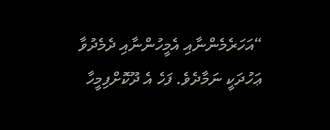“އަހަރެމެންނާއި އެމީހުންނާއި ދެމެދުވާ ޢަހުދަކީ ނަމާދެވެ. ފަހެ އެ ދޫކޮށްފިމީހާ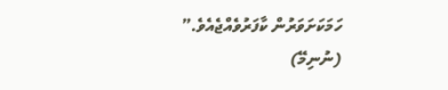ހަމަކަށަވަރުން ކާފަރުވެއްޖެއެވެ.”
(ނުނިމޭ)